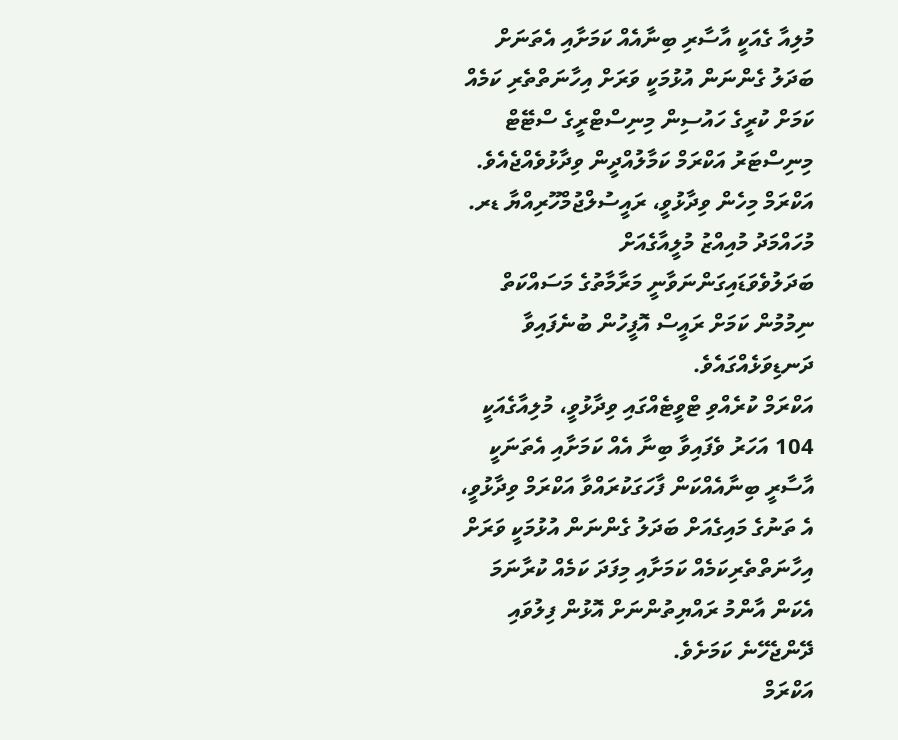މުލިއާ ގެއަކީ އާސާރި ބިނާއެއް ކަމަށާއި އެތަނަށް ބަދަލު ގެންނަން އުޅުމަކީ ވަރަށް އިހާނަތްތެރި ކަމެއް ކަމަށް ކުރީގެ ހައުސިން މިނިސްޓްރީގެ ސްޓޭޓް މިނިސްޓަރު އަކްރަމް ކަމާލުއްދީން ވިދާޅުވެއްޖެއެވެ.
އަކްރަމް މިހެން ވިދާޅުވީ، ރައީސުލްޖުމްހޫރިއްޔާ ޑރ. މުހައްމަދު މުއިއްޒު މުލީއާގެއަށް ބަދަލުވެވަޑައިގަންނަވާނީ މަރާމާތުގެ މަސައްކަތް ނިމުމުން ކަމަށް ރައީސް އޮފީހުން ބުނެފައިވާ ދަނޑިވަޅެއްގައެވެ.
އަކްރަމް ކުރެއްވި ޓްވީޓެއްގައި ވިދާޅުވީ، މުލިއާގެއަކީ 104 އަހަރު ވެފައިވާ ބިނާ އެއް ކަމަށާއި އެތަނަކީ އާސާރީ ބިނާއެއްކަން ފާހަގަކުރައްވާ އަކްރަމް ވިދާޅުވީ، އެ ތަނުގެ މައިގެއަށް ބަދަލު ގެންނަން އުޅުމަކީ ވަރަށް އިހާނަތްތެރިކަމެއް ކަމަށާއި މިފަދަ ކަމެއް ކުރާނަމަ އެކަން އާންމު ރައްޔިތުންނަށް އޮޅުން ފިލުވައި ދޭންޖެހޭނެ ކަމަށެވެ.
އަކްރަމް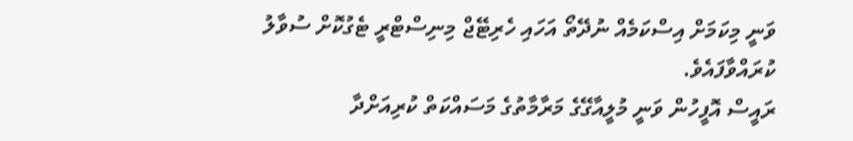ވަނީ މިކަމަށް އިސްކަމެއް ނުދޭތޯ އަހައި ހެރިޓޭޖް މިނިސްޓްރީ ޓެގުކޮށް ސުވާލު ކުރައްވާފައެވެ.
ރައީސް އޮފީހުން ވަނީ މުލީއާގޭގެ މަރާމާތުގެ މަސައްކަތް ކުރިއަށްދާ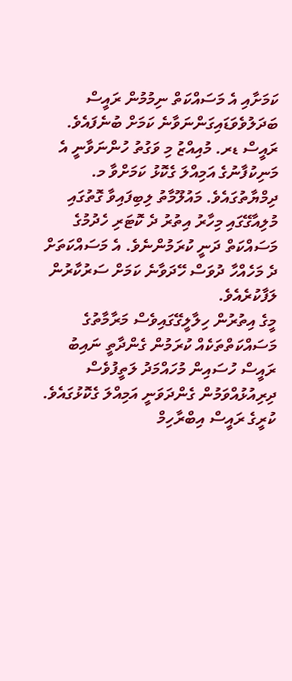ކަމަށާއި އެ މަސައްކަތް ނިމުމުން ރައީސް ބަދަލުވެވަޑައިގަންނަވާނެ ކަމަށް ބުނެފައެވެ.
ރައީސް ޑރ. މުއިއްޒު މި ވަގުތު ހުންނަވާނީ އެ މަނިކުފާނުގެ އަމިއްލަ ގެކޮޅު ކަމަށްވާ މ. ދިމްޔާތުގައެވެ. މައުލޫމާތު ލިބިފައިވާ ގޮތުގައި މުލިއާގޭގައި މިހާރު އިތުރު ދެ ކޮޓަރި ހެދުމުގެ މަސައްކަތް ދަނީ ކުރަމުންނެވެ. އެ މަސައްކަތަށް ދެ މަހެއްހާ ދުވަސް ހޭދަވާނެ ކަމަށް ސަރުކާރުން ލަފާކުރެއެވެ.
މީގެ އިތުރުން ހިލާލީގޭގައިވެސް މަރާމާތުގެ މަސައްކަތްތަކެއް ކުރަމުން ގެންދާތީ ނައިބު ރައީސް ހުސައިން މުހައްމަދު ލަތީފުވެސް ދިރިއުޅުއްވަމުން ގެންދަވަނީ އަމިއްލަ ގެކޮޅުގައެވެ.
ކުރީގެ ރައީސް އިބްރާހިމް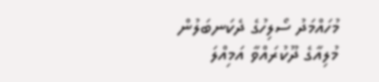މުހައްމަދު ސޯލިހުގެ ދެކަނބަލުން މުލިއާގެ ދޫކުރައްވާ އަމިއްލަ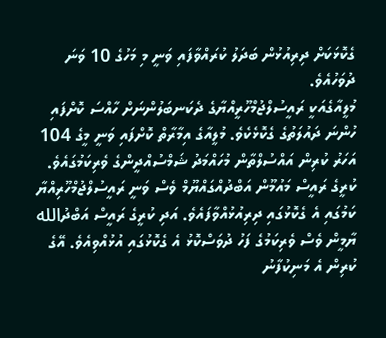ގެކޮޅަކަށް ދިރިއުޅުން ބަދަލު ކުރައްވާފައި ވަނީ މި މަހުގެ 10 ވަނަ ދުވަހުއެވެ.
މުލީއާގެއަކީ ރައީސުލްޖުމްހޫރީއްޔާގެ ދެކަނބަލުންނަށް ހާއްސަ ކޮށްފައި ހުންނަ ދައުލަތުގެ ގެކޮޅެކެވެ. މުލީއާގެ އިމާރާތް ކޮށްފައި ވަނީ މީގެ 104 އަހަރު ކުރިން އައްސުލްތާން މުހައްމަދު ޝަމްސުއްދީންގެ ވެރިކަމުގައެވެ. ކުރީގެ ރައީސް މައުމޫން އަބްދުއްގައްޔޫމް ވެސް ވަނީ ރައީސުލްޖުމްހޫރިއްޔާ ކަމުގައި އެ ގެކޮޅުގައި ދިރިއުޅުއްވާފައެވެ. އަދި ކުރީގެ ރައީސް އަބްދުالله ޔާމީން ވެސް ވެރިކަމުގެ ފަހު ދުވަސްކޮޅު އެ ގެކޮޅުގައި އުޅުއްވިއެވެ. އޭގެ ކުރިން އެ މަނިކުފާނު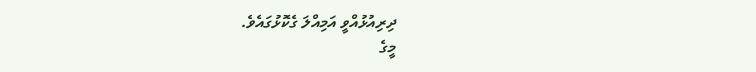ދިރިއުޅުއްވީ އަމިއްލަ ގެކޮޅުގައެވެ.
މީގެ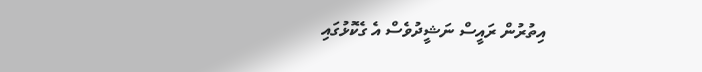އިތުރުން ރައީސް ނަޝީދުވެސް އެ ގެކޮޅުގައި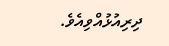ދިރިއުޅުއްވިއެވެ.